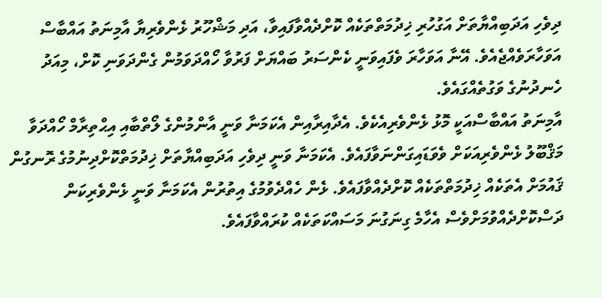ދިވެހި އަދަބިއްޔާތަށް އަގުހުރި ޚިދުމަތްތަކެއް ކޮށްދެއްވާފައިވާ، އަދި މަޝްހޫރު ޅެންވެރިޔާ އާމިނަތު އައްބާސް އަވަހާރަވެއްޖެއެވެ. އޭނާ އަވަހާރަ ވެފައިވަނީ ކެންސަރު ބައްޔަށް ފަރުވާ ހޯއްދަވަމުން ގެންދަވަނި ކޮށް، މިއަދު ހެނދުނުގެ ވަގުތެއްގައެވެ.
އާމިނަތު އައްބާސްއަކީ މޮޅު ޅެންވެރިއެކެވެ. އެދާއިރާއިން އެކަމަނާ ވަނީ އާންމުންގެ ލޯތްބާއި އިޙްތިރާމް ހޯއްދަވާ މަޤްބޫލު ޅެންވެރިއަކަށް ވެވަޑައިގަންނަވާފައެވެ. އެކަމަނާ ވަނީ ދިވެހި އަދަބިއްޔާތަށް ޚިދުމަތްކޮށްދިނުމުގެ ރޮނގުން ޤައުމަށް އެތަކެއް ޚިދުމަތްތަކެއް ކޮށްދެއްވާފައެވެ. ޅެން ހެއްދެވުމުގެ އިތުރުން އެކަމަނާ ވަނީ ޅެންވެރިކަން ދަސްކޮށްދެއްވުމަށްވެސް އެހާމެ ގިނަގުނަ މަސައްކަތަކެއް ކުރައްވާފައެވެ.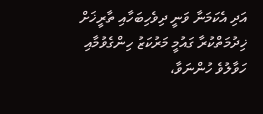އަދި އެކަމަނާ ވަނީ ދިވެހިބަހާއި ތާރީޚަށް ޚިދުމަތްކުރާ ގައުމީ މަރުކަޒު ހިންގެވުމާއި ހަވާލުވެ ހުންނަވާ،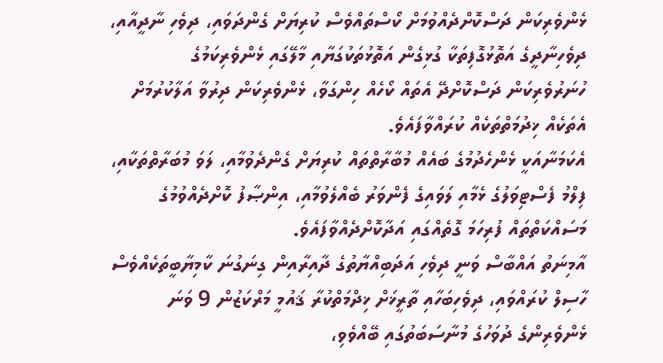ޅެންވެރިކަން ދަސްކޮށްދެއްވުމަށް ކޯސްތައްވެސް ކުރިޔަށް ގެންދަވައި، ދިވެހި ނާދީއާއި، ދިވެހިނާދީގެ އަތޮޅުގޮފިތަކާ ގުޅިގެން އަތޮޅުތަކުގަޔާއި މާލޭގައި ޅެންވެރިކަމުގެ ހުނަރުވެރިކަން ދަސްކޮށްދޭ އެތައް ކޯހެއް ހިންގަވާ، ޅެންވެރިކަން ދިރުވާ އަލާކުރުމަށް އެތަކެއް ޚިދުމަތްތަކެއް ކުރައްވާފައެވެ.
އެކަމަނާއަކީ ޅެންހެދުމުގެ ބައެއް މުބާރާތްތައް ކުރިޔަށް ގެންދެވުމާއި، ލަވަ މުބަރާތްތަކާއި، ފިލްމު ފެސްޓިވަލުގެ ޅެމާއި ލަވައިގެ ފެންވަރު ބެއްލެވުމާއި، އިންޞާފު ކޮށްދެއްވުމުގެ މަސައްކަތްތައް ފުރިހަމަ ގޮތެއްގައި އަދާކޮށްދެއްވާފައެވެ.
އާމިނަތު އައްބާސް ވަނީ ދިވެހި އަދަބިއްޔާތުގެ ދާއިރާއިން ގިނަގުނަ ކާމިޔާބީތަކެއްވެސް ހާސިލް ކުރައްވައި، ދިވެހިބަހާއި ތާރީޚަށް ޚިދްމަތްކުރާ ޤައުމީ މަރްކަޒުން 9 ވަނަ ޅެންވެރިންގެ ދުވަހުގެ މުނާސަބަތުގައި ބޭއްވެވި،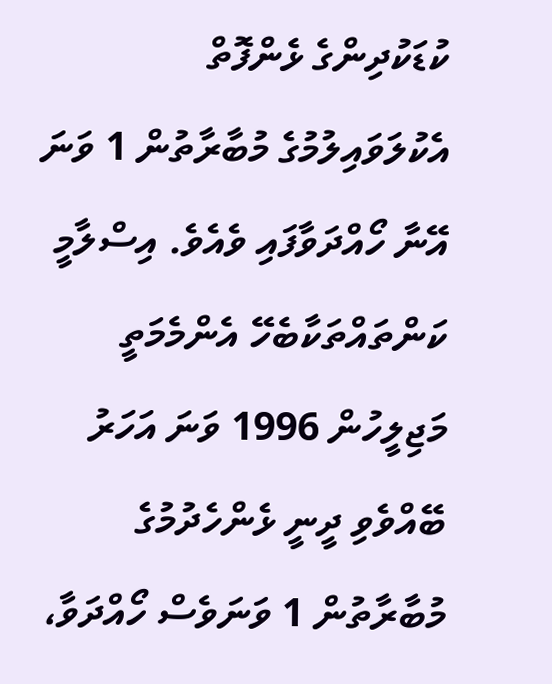ކުޑަކުދިންގެ ޅެންފޮތް އެކުލަވައިލުމުގެ މުބާރާތުން 1 ވަނަ އޭނާ ހޯއްދަވާފައި ވެއެވެ. އިސްލާމީ ކަންތައްތަކާބެހޭ އެންމެމަތީ މަޖިލީހުން 1996 ވަނަ އަހަރު ބޭއްވެވި ދީނީ ޅެންހެދުމުގެ މުބާރާތުން 1 ވަނަވެސް ހޯއްދަވާ،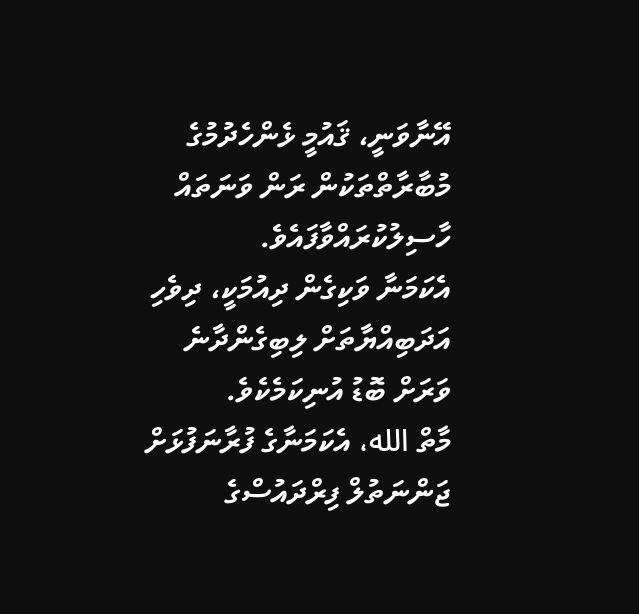އޭނާވަނީ، ޤައުމީ ޅެންހެދުމުގެ މުބާރާތްތަކުން ރަން ވަނަތައް ހާސިލުކުރައްވާފައެވެ.
އެކަމަނާ ވަކިގެން ދިއުމަކީ، ދިވެހި އަދަބިއްޔާތަށް ލިބިގެންދާނެ ވަރަށް ބޮޑު އުނިކަމެކެވެ.
މާތް الله، އެކަމަނާގެ ފުރާނަފުޅަށް ޖަންނަތުލް ފިރްދައުސްގެ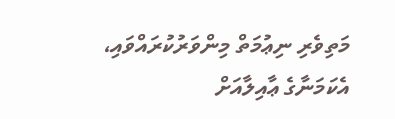މަތިވެރި ނިޢުމަތް މިންވަރުކުރައްވައި، އެކަމަނާގެ ޢާއިލާއަށް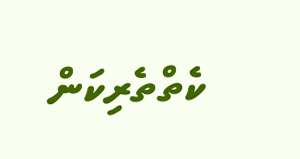ކެތްތެރިކަން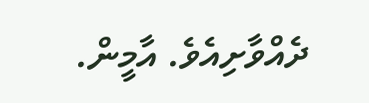ދެއްވާށިއެވެ. އާމީން.